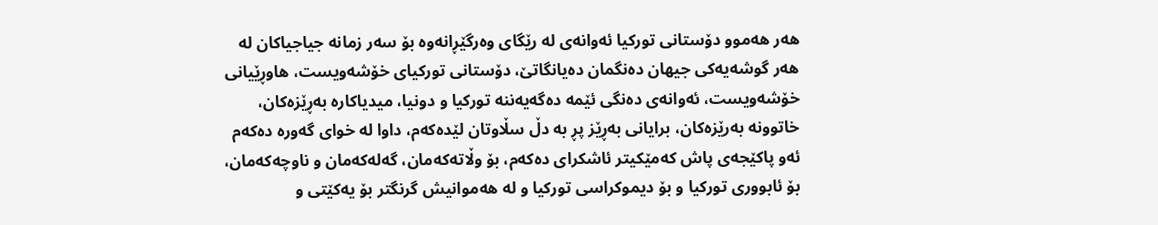ھەر ھەموو دۆستانی تورکیا ئەوانەی لە رێگای وەرگێڕانەوە بۆ سەر زمانە جیاجیاکان لە ھەر گوشەیەکی جیھان دەنگمان دەیانگاتێ، دۆستانی تورکیای خۆشەویست، ھاوڕێیانی خۆشەویست، ئەوانەی دەنگی ئێمە دەگەیەننە تورکیا و دونیا، میدیاکارە بەڕێزەکان، خاتوونە بەرێزەکان، برایانی بەڕێز پڕ بە دڵ سڵاوتان لێدەکەم، داوا لە خوای گەورە دەکەم ئەو پاکێجەی پاش کەمێکیتر ئاشکرای دەکەم، بۆ وڵاتەکەمان، گەلەکەمان و ناوچەکەمان، بۆ ئابووری تورکیا و بۆ دیموکراسی تورکیا و لە ھەموانیش گرنگتر بۆ یەکێتی و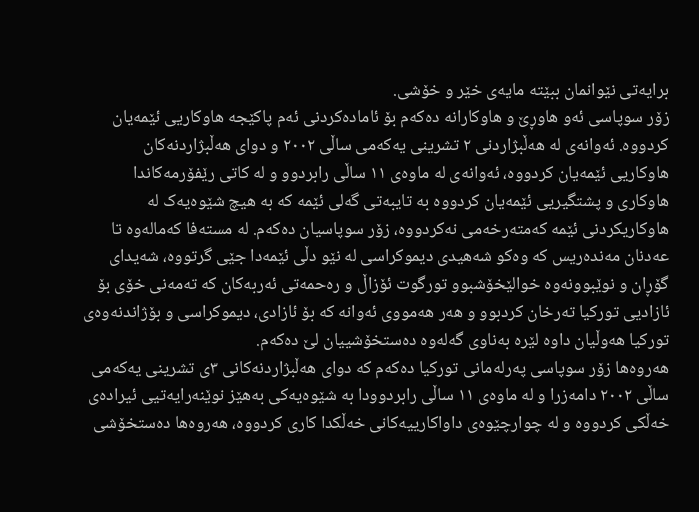برایەتی نێوانمان ببێتە مایەی خێر و خۆشی.
زۆر سوپاسی ئەو ھاوڕێ و ھاوکارانە دەکەم بۆ ئامادەکردنی ئەم پاکێجە ھاوکاریی ئێمەیان کردووە. ئەوانەی لە ھەڵبژاردنی ٢ تشرینی یەکەمی ساڵی ٢٠٠٢ و دوای ھەڵبژاردنەکان ھاوکاریی ئێمەیان کردووە، ئەوانەی لە ماوەی ١١ ساڵی رابردوو و لە کاتی رێفۆرمەکاندا ھاوکاری و پشتگیریی ئێمەیان کردووە بە تایبەتی گەلی ئێمە کە بە ھیچ شێوەیەک لە ھاوکاریکردنی ئێمە کەمتەرخەمی نەکردووە، زۆر سوپاسیان دەکەم. لە مستەفا کەمالەوە تا عەدنان مەندەریس کە وەکو شەھیدی دیموکراسی لە نێو دڵی ئێمەدا جێی گرتووە، شەیدای گۆڕان و نوێبوونەوە خوالێخۆشبوو تورگوت ئۆزاڵ و رەحمەتی ئەربەکان کە تەمەنی خۆی بۆ ئازادیی تورکیا تەرخان کردبوو و ھەر ھەمووی ئەوانە کە بۆ ئازادی، دیموکراسی و بۆژاندنەوەی تورکیا ھەوڵیان داوە لێرە بەناوی گەلەوە دەستخۆشییان لێ دەکەم.
ھەروەھا زۆر سوپاسی پەرلەمانی تورکیا دەکەم کە دوای ھەڵبژاردنەکانی ٣ی تشرینی یەکەمی ساڵی ٢٠٠٢ دامەزرا و لە ماوەی ١١ ساڵی رابردوودا بە شێوەیەکی بەھێز نوێنەرایەتیی ئیرادەی خەڵکی کردووە و لە چوارچێوەی داواکارییەکانی خەڵکدا کاری کردووە، ھەروەھا دەستخۆشی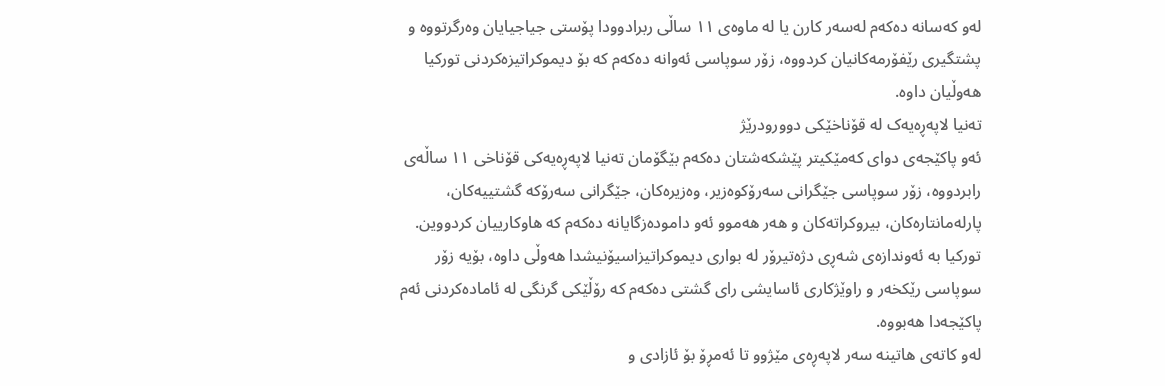لەو کەسانە دەکەم لەسەر کارن یا لە ماوەی ١١ ساڵی ربرادوودا پۆستی جیاجیایان وەرگرتووە و پشتگیری رێفۆرمەکانیان کردووە، زۆر سوپاسی ئەوانە دەکەم کە بۆ دیموکراتیزەکردنی تورکیا ھەوڵیان داوە.
تەنیا لاپەڕەیەک لە قۆناخێکی دوورودرێژ
ئەو پاکێجەی دوای کەمێکیتر پێشکەشتان دەکەم بێگۆمان تەنیا لاپەڕەیەکی قۆناخی ١١ ساڵەی رابردووە، زۆر سوپاسی جێگرانی سەرۆکوەزیر، وەزیرەکان، جێگرانی سەرۆکە گشتییەکان، پارلەمانتارەکان، بیروکراتەکان و ھەر ھەموو ئەو دامودەزگایانە دەکەم کە ھاوکارییان کردووین.
تورکیا بە ئەوندازەی شەڕی دژەتیرۆر لە بواری دیموکراتیزاسیۆنیشدا ھەوڵی داوە، بۆیە زۆر سوپاسی رێکخەر و راوێژکاری ئاسایشی رای گشتی دەکەم کە رۆڵێکی گرنگی لە ئامادەکردنی ئەم پاکێجەدا ھەبووە.
لەو کاتەی ھاتینە سەر لاپەڕەی مێژوو تا ئەمڕۆ بۆ ئازادی و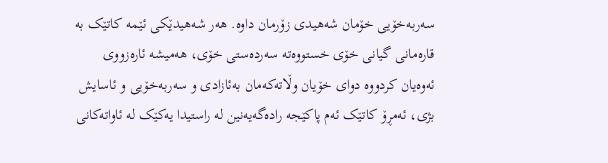سەربەخۆیی خۆمان شەھیدی زۆرمان داوە. ھەر شەھیدێکی ئێمە کاتێک بە قارەمانی گیانی خۆی خستووەتە سەردەستی خۆی، ھەمیشە ئارەزووی ئەوەیان کردووە دوای خۆیان وڵاتەکەمان بەئازادی و سەربەخۆیی و ئاسایش بژی، ئەمڕۆ کاتێک ئەم پاکێجە رادەگەیەنین لە راستیدا یەکێک لە ئاواتەکانی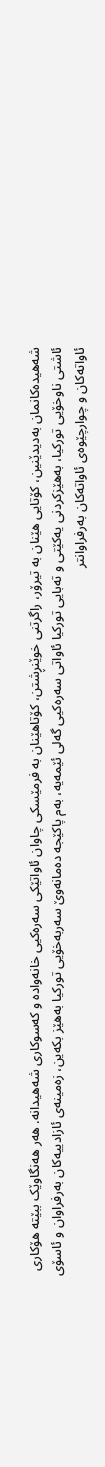شەھیدەکانمان بەدیدێنین، کۆتایی ھێنان بە تیرۆر، راگرتنی خوێنڕشتن، کۆتاھێنان بە فرمێسکی چاوان ئاواتێکی سەرەکیی خانەوادە و کەسوکاری شەھیدانە. ھەر ھەنگاوێک ببێتە ھۆکاری ئاشتی ناوخۆیی تورکیا، بەھێزکردنی یەکێتی و تەبایی تورکیا ئاواتی سەرەکیی گەلی ئێمەیە، بەم پاکێجە دەمانەوێ سەربەخۆیی تورکیا بەھێز بکەین، زەمینەی ئازادییەکان بەرفراوان و ئاسۆی ئاواتەکان و چوارچێوەی ئاواتەکان بەرفراوانتر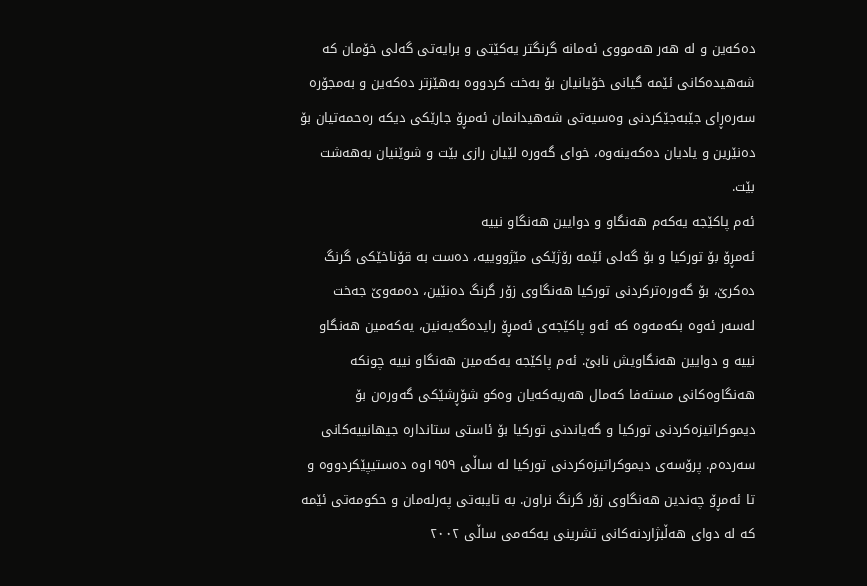دەکەین و لە ھەر ھەمووی ئەمانە گرنگتر یەکێتی و برایەتی گەلی خۆمان کە شەھیدەکانی ئێمە گیانی خۆیانیان بۆ بەخت کردووە بەھێزتر دەکەین و بەمجۆرە سەرەڕای جێبەجێکردنی وەسیەتی شەھیدانمان ئەمڕۆ جارێکی دیکە رەحمەتیان بۆ دەنێرین و یادیان دەکەینەوە، خوای گەورە لێیان رازی بێت و شوێنیان بەھەشت بێت.
ئەم پاکێجە یەکەم ھەنگاو و دوایین ھەنگاو نییە
ئەمڕۆ بۆ تورکیا و بۆ گەلی ئێمە رۆژێکی مێژووییە، دەست بە قۆناخێکی گرنگ دەکرێ، بۆ گەورەترکردنی تورکیا ھەنگاوی زۆر گرنگ دەنێین، دەمەوێ جەخت لەسەر ئەوە بکەمەوە کە ئەو پاکێجەی ئەمڕۆ رایدەگەیەنین، یەکەمین ھەنگاو نییە و دوایین ھەنگاویش نابێ. ئەم پاکێجە یەکەمین ھەنگاو نییە چونکە ھەنگاوەکانی مستەفا کەمال ھەریەکەیان وەکو شۆڕشێکی گەورەن بۆ دیموکراتیزەکردنی تورکیا و گەیاندنی تورکیا بۆ ئاستی ستاندارە جیھانییەکانی سەردەم. پرۆسەی دیموکراتیزەکردنی تورکیا لە ساڵی ١٩٥٩وە دەستیپێکردووە و تا ئەمڕۆ چەندین ھەنگاوی زۆر گرنگ نراون. بە تایبەتی پەرلەمان و حکومەتی ئێمە کە لە دوای ھەڵبژاردنەکانی تشرینی یەکەمی ساڵی ٢٠٠٢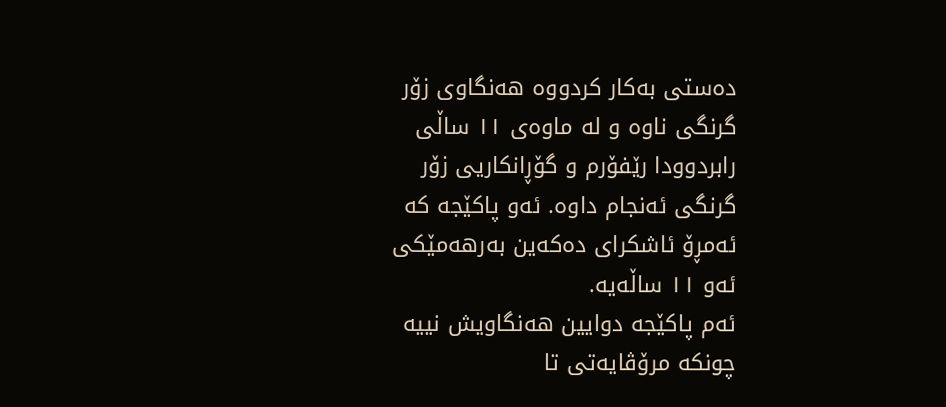دەستی بەکار کردووە ھەنگاوی زۆر گرنگی ناوە و لە ماوەی ١١ ساڵی رابردوودا رێفۆرم و گۆڕانکاریی زۆر گرنگی ئەنجام داوە. ئەو پاکێجە کە ئەمڕۆ ئاشکرای دەکەین بەرھەمێکی ئەو ١١ ساڵەیە.
ئەم پاکێجە دوایین ھەنگاویش نییە چونکە مرۆڤایەتی تا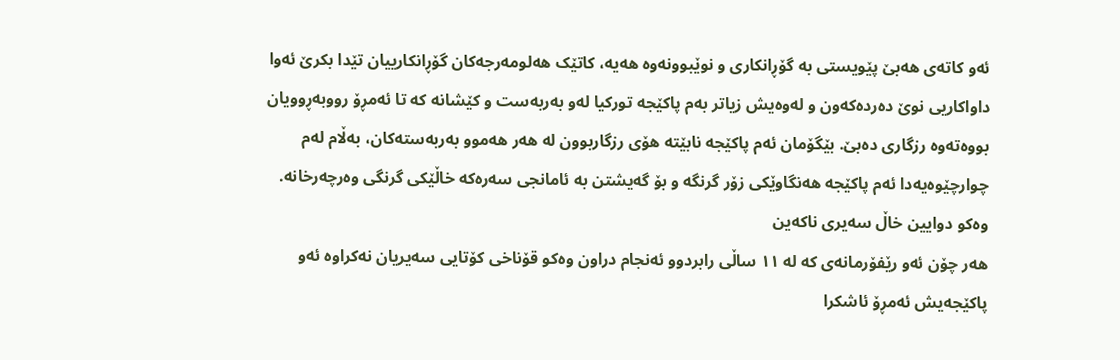ئەو کاتەی ھەبێ پێویستی بە گۆڕانکاری و نوێبوونەوە ھەیە، کاتێک ھەلومەرجەکان گۆڕانکارییان تێدا بکرێ ئەوا داواکاریی نوێ دەردەکەون و لەوەیش زیاتر بەم پاکێجە تورکیا لەو بەربەست و کێشانە کە تا ئەمڕۆ رووبەڕوویان بووەتەوە رزگاری دەبێ. بێگۆمان ئەم پاکێجە نابێتە ھۆی رزگاربوون لە ھەر ھەموو بەربەستەکان، بەڵام لەم چوارچێوەیەدا ئەم پاکێجە ھەنگاوێکی زۆر گرنگە و بۆ گەیشتن بە ئامانجی سەرەکە خاڵێکی گرنگی وەرچەرخانە.
وەکو دوایین خاڵ سەیری ناکەین
ھەر چۆن ئەو رێفۆرمانەی کە لە ١١ ساڵی رابردوو ئەنجام دراون وەکو قۆناخی کۆتایی سەیریان نەکراوە ئەو پاکێجەیش ئەمڕۆ ئاشکرا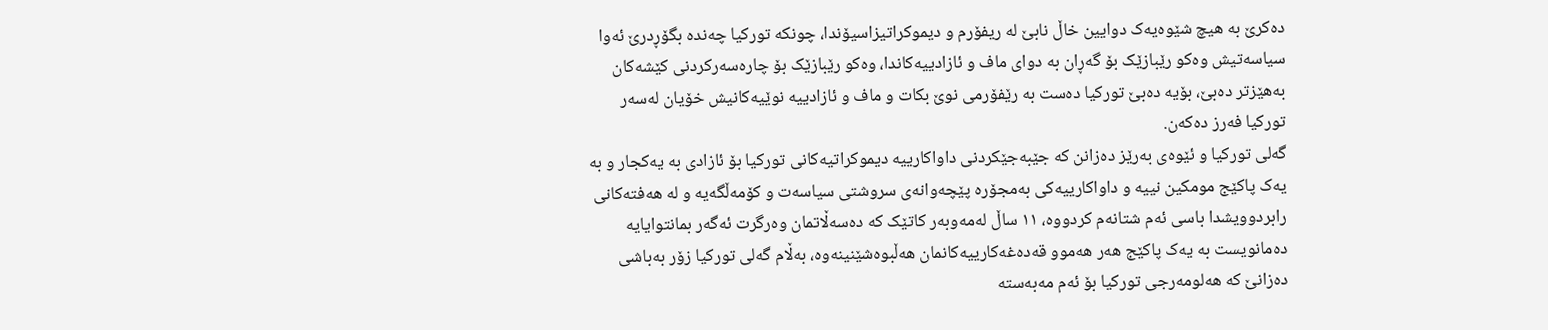دەکرێ بە ھیچ شێوەیەک دوایین خاڵ نابێ لە ریفۆرم و دیموکراتیزاسیۆندا، چونکە تورکیا چەندە بگۆڕدرێ ئەوا سیاسەتیش وەکو رێبازێک بۆ گەڕان بە دوای ماف و ئازادییەکاندا، وەکو رێبازێک بۆ چارەسەرکردنی کێشەکان بەھێزتر دەبێ، بۆیە دەبێ تورکیا دەست بە رێفۆرمی نوێ بکات و ماف و ئازادییە نوێیەکانیش خۆیان لەسەر تورکیا فەرز دەکەن.
گەلی تورکیا و ئێوەی بەرێز دەزانن کە جێبەجێکردنی داواکارییە دیموکراتیەکانی تورکیا بۆ ئازادی بە یەکجار و بە یەک پاکێج مومکین نییە و داواکارییەکی بەمجۆرە پێچەوانەی سروشتی سیاسەت و کۆمەڵگەیە و لە ھەفتەکانی رابردوویشدا باسی ئەم شتانەم کردووە، ١١ ساڵ لەمەوبەر کاتێک کە دەسەڵاتمان وەرگرت ئەگەر بمانتوایایە دەمانویست بە یەک پاکێج ھەر ھەموو قەدەغەکارییەکانمان ھەڵبوەشێنینەوە، بەڵام گەلی تورکیا زۆر بەباشی دەزانێ کە ھەلومەرجی تورکیا بۆ ئەم مەبەستە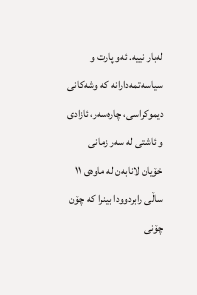لەبار نییە. ئەو پارت و سیاسەتمەدارانە کە وشەکانی دیموکراسی، چارەسەر، ئازادی و ئاشتی لە سەر زمانی خۆیان لانابەن لە ماوەی ١١ ساڵی رابردوودا بینرا کە چۆن چۆنی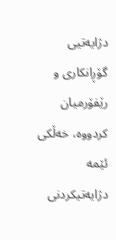دژایەتیی گۆڕانکاری و رێفۆرمیان کردووە، خەڵکی ئێمە دژایەتیکردنی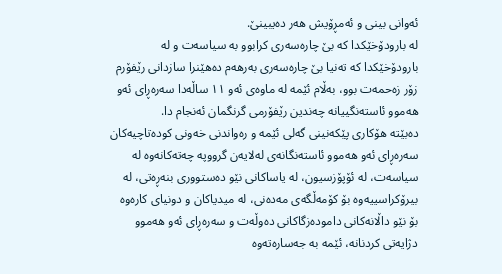ئەوانی بینی و ئەمڕۆیش ھەر دەیبینێ.
لە بارودۆخێکدا کە بێ چارەسەری کرابوو بە سیاسەت و لە بارودۆخێکدا کە تەنیا بێ چارەسەری بەرھەم دەھێنرا سازدانی رێفۆرم زۆر زەحمەت بوو، بەڵام ئێمە لە ماوەی ئەو ١١ ساڵەدا سەرەڕای ئەو ھەموو ئاستەنگییانە چەندین رێفۆرمی گرنگمان ئەنجام دا.
دەبێتە ھۆکاری پێکەنینی گەلی ئێمە و رەواندنی خەونی کودەتاچیەکان
سەرەڕای ئەو ھەموو ئاستەنگانەی لەلایەن گرووپە چەتەکانەوە لە سیاسەت، لە ئۆپۆزسیون، لە یاساکانی نێو دەستووری بنەڕەتی، لە بیرۆکراسییەوە بۆ کۆمەڵگەی مەدەنی، لە میدیاکان و دونیای کارەوە بۆ نێو داڵانەکانی دامودەزگاکانی دەوڵەت و سەرەڕای ئەو ھەموو دژایەتی کردنانە، ئێمە بە جەسارەتەوە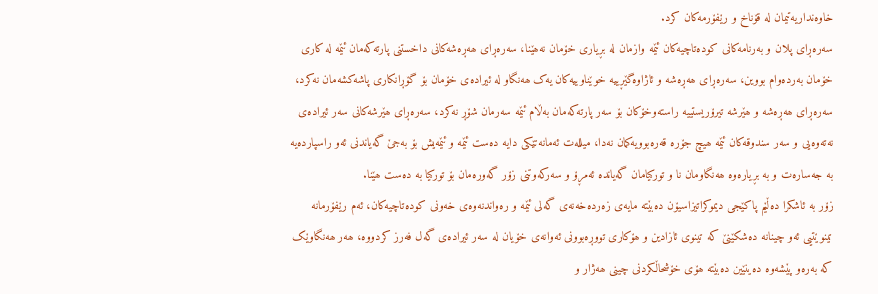خاوەنداریەتیمان لە قۆناخ و رێفۆرمەکان کرد.
سەرەڕای پلان و بەرنامەکانی کودەتاچیەکان ئێمە وازمان لە بڕیاری خۆمان نەھێنا، سەرەڕای ھەڕەشەکانی داخستنی پارتەکەمان ئێمە لە کاری خۆمان بەردەوام بووین، سەرەڕای ھەڕەشە و ئاژاوەگێڕییە خوێناوییەکان یەک ھەنگاو لە ئیرادەی خۆمان بۆ گۆڕانکاری پاشەکشەمان نەکرد، سەرەڕای ھەڕەشە و ھێرشە تیرۆریستییە راستەوخۆکان بۆ سەر پارتەکەمان بەڵام ئێمە سەرمان شۆڕ نەکرد، سەرەڕای ھێرشەکانی سەر ئیرادەی نەتەوەیی و سەر سندوقەکان ئێمە ھیچ جۆرە قەرەبوویەکمان نەدا، میللەت ئەمانەتێکی دایە دەست ئێمە و ئێمەیش بۆ بەجێ گەیاندنی ئەو راسپاردەیە بە جەسارەت و بە بڕیارەوە ھەنگاومان نا و تورکیامان گەیاندە ئەمڕۆ و سەرکەوتنی زۆر گەورەمان بۆ تورکیا بە دەست ھێنا.
زۆر بە ئاشکرا دەڵێم پاکێجی دیموکراتیزاسیۆن دەبێتە مایەی زەردەخەنەی گەلی ئێمە و رەواندنەوەی خەونی کودەتاچیەکان، ئەم رێفۆرمانە تینوێتیی ئەو چینانە دەشکێنێ کە تینوی ئازادین و ھۆکاری تووڕەبوونی ئەوانەی خۆیان لە سەر ئیرادەی گەل فەرز کردووە، ھەر ھەنگاوێک کە بەرەو پێشەوە دەینێین دەبێتە ھۆی خۆشحاڵکردنی چینی ھەژار و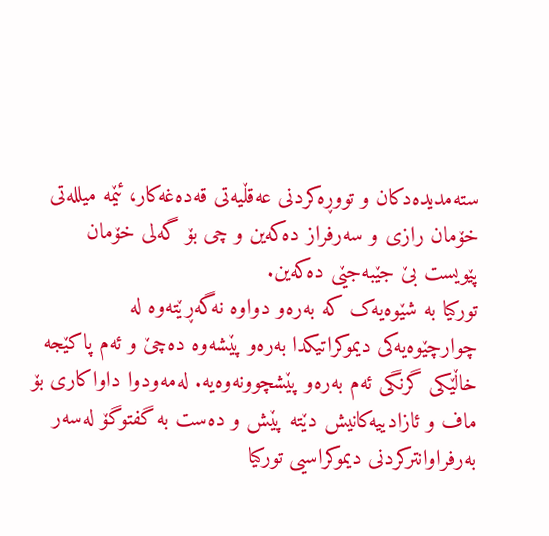ستەمدیدەدکان و تووڕەکردنی عەقڵیەتی قەدەغەکار، ئێمە میللەتی خۆمان رازی و سەرفراز دەکەین و چی بۆ گەلی خۆمان پێویست بێ جێبەجێی دەکەین.
تورکیا بە شێوەیەک کە بەرەو دواوە نەگەڕێتەوە لە چوارچێوەیەکی دیموکراتیکدا بەرەو پێشەوە دەچێ و ئەم پاکێجە خاڵێکی گرنگی ئەم بەرەو پێشچوونەوەیە. لەمەودوا داواکاری بۆ ماف و ئازادییەکانیش دێتە پێش و دەست بە گفتوگۆ لەسەر بەرفراوانترکردنی دیموکراسیی تورکیا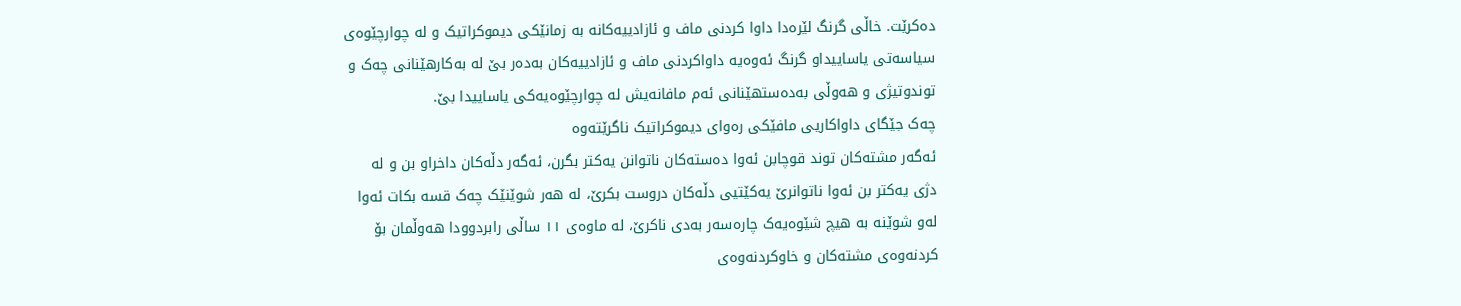دەکرێت. خاڵی گرنگ لێرەدا داوا کردنی ماف و ئازادییەکانە بە زمانێکی دیموکراتیک و لە چوارچێوەی سیاسەتی یاساییداو گرنگ ئەوەیە داواکردنی ماف و ئازادییەکان بەدەر بێ لە بەکارھێنانی چەک و توندوتیژی و ھەوڵی بەدەستھێنانی ئەم مافانەیش لە چوارچێوەیەکی یاساییدا بێ.
چەک جێگای داواکاریی مافێکی رەوای دیموکراتیک ناگرێتەوە
ئەگەر مشتەکان توند قوچابن ئەوا دەستەکان ناتوانن یەکتر بگرن، ئەگەر دڵەکان داخراو بن و لە دژی یەکتر بن ئەوا ناتوانرێ یەکێتیی دڵەکان دروست بکرێ، لە ھەر شوێنێک چەک قسە بکات ئەوا لەو شوێنە بە ھیچ شێوەیەک چارەسەر بەدی ناکرێ، لە ماوەی ١١ ساڵی رابردوودا ھەوڵمان بۆ کردنەوەی مشتەکان و خاوکردنەوەی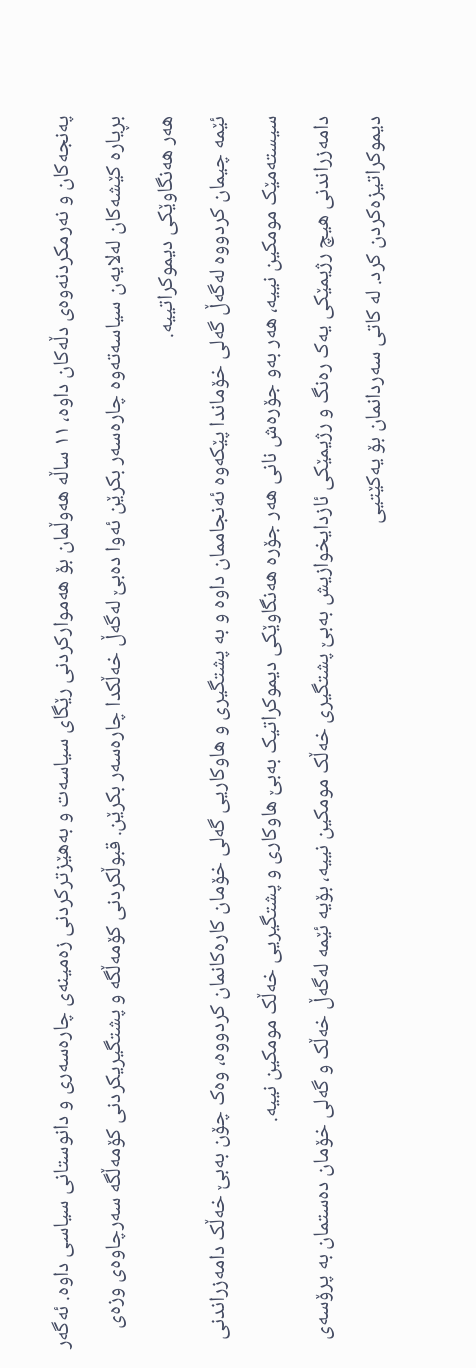پەنجەکان و نەرمکردنەوەی دڵەکان داوە، ١١ ساڵە ھەوڵمان بۆ ھەموارکردنی رێگای سیاسەت و بەھێزترکردنی زەمینەی چارەسەری و دانوستانی سیاسی داوە. ئەگەر بڕیارە کێشەکان لەلایەن سیاسەتەوە چارەسەر بکرێن ئەوا دەبێ لەگەڵ خەڵکدا چارەسەر بکرێن. قبوڵکردنی کۆمەڵگە و پشتگیریکردنی کۆمەڵگە سەرچاوەی وزەی ھەر ھەنگاوێکی دیموکراتییە.
ئێمە چیمان کردووە لەگەڵ گەلی خۆماندا پێکەوە ئەنجاممان داوە و بە پشتگیری و ھاوکاریی گەلی خۆمان کارەکانمان کردووە، وەک چۆن بەبێ خەڵک دامەزراندنی سیستەمێک مومکین نییە، ھەر بەو جۆرەش نانی ھەر جۆرە ھەنگاوێکی دیموکراتیک بەبێ ھاوکاری و پشتگیریی خەڵک مومکین نییە.
دامەزراندنی ھیچ رژیمێکی یەک رەنگ و رژیمێکی ئازدایخوازیش بەبێ پشتگیری خەڵک مومکین نییە، بۆیە ئێمە لەگەڵ خەڵک و گەلی خۆمان دەستمان بە پرۆسەی دیموکراتیزەکردن کرد. لە کاتی سەردانمان بۆ یەکێتیی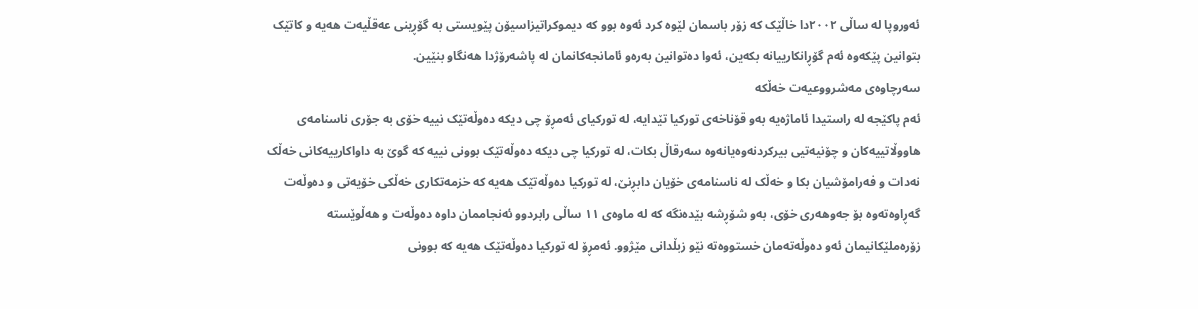ئەوروپا لە ساڵی ٢٠٠٢دا خاڵێک کە زۆر باسمان لێوە کرد ئەوە بوو کە دیموکراتیزاسیۆن پێویستی بە گۆڕینی عەقڵیەت ھەیە و کاتێک بتوانین پێکەوە ئەم گۆڕانکارییانە بکەین، ئەوا دەتوانین بەرەو ئامانجەکانمان لە پاشەرۆژدا ھەنگاو بنێین.
سەرچاوەی مەشرووعیەت خەڵکە
ئەم پاکێجە لە راستیدا ئاماژەیە بەو قۆناخەی تورکیا تێدایە، لە تورکیای ئەمڕۆ چی دیکە دەوڵەتێک نییە خۆی بە جۆری ناسنامەی ھاووڵاتییەکان و چۆنیەتیی بیرکردنەوەیانەوە سەرقاڵ بکات، لە تورکیا چی دیکە دەوڵەتێک بوونی نییە کە گوێ بە داواکارییەکانی خەڵک نەدات و فەرامۆشیان بکا و خەڵک لە ناسنامەی خۆیان دابڕنێ، لە تورکیا دەوڵەتێک ھەیە کە خزمەتکاری خەڵکی خۆیەتی و دەوڵەت گەڕاوەتەوە بۆ جەوھەری خۆی، بەو شۆڕشە بێدەنگە کە لە ماوەی ١١ ساڵی رابردوو ئەنجاممان داوە دەوڵەت و ھەڵوێستە زۆرەملێکانیمان ئەو دەوڵەتەمان خستووەتە نێو زبڵدانی مێژوو. ئەمڕۆ لە تورکیا دەوڵەتێک ھەیە کە بوونی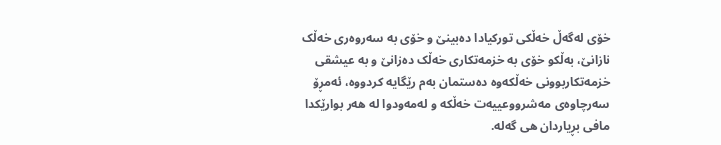خۆی لەگەڵ خەڵکی تورکیادا دەبینێ و خۆی بە سەروەری خەڵک نازانێ، بەڵکو خۆی بە خزمەتکاری خەڵک دەزانێ و بە عیشقی خزمەتکاربوونی خەڵکەوە دەستمان بەم رێگایە کردووە، ئەمڕۆ سەرچاوەی مەشرووعییەت خەڵکە و لەمەودوا لە ھەر بوارێکدا مافی بڕیاردان ھی گەلە.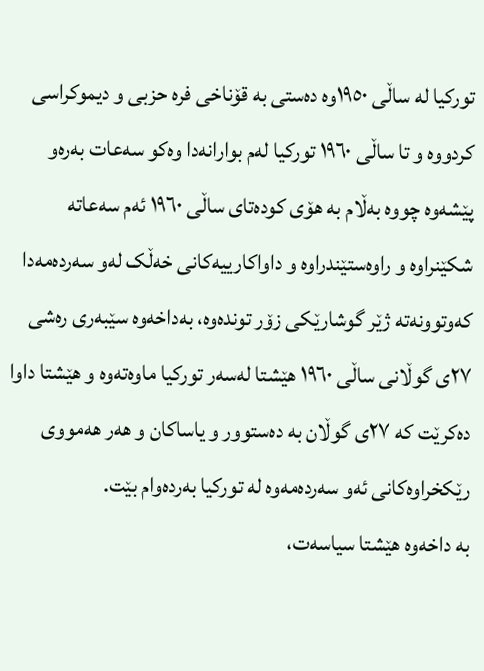تورکیا لە ساڵی ١٩٥٠وە دەستی بە قۆناخی فرە حزبی و دیموکراسی کردووە و تا ساڵی ١٩٦٠ تورکیا لەم بوارانەدا وەکو سەعات بەرەو پێشەوە چووە بەڵام بە ھۆی کودەتای ساڵی ١٩٦٠ ئەم سەعاتە شکێنراوە و راوەستێندراوە و داواکارییەکانی خەڵک لەو سەردەمەدا کەوتوونەتە ژێر گوشارێکی زۆر توندەوە، بەداخەوە سێبەری رەشی ٢٧ی گوڵانی ساڵی ١٩٦٠ ھێشتا لەسەر تورکیا ماوەتەوە و ھێشتا داوا دەکرێت کە ٢٧ی گوڵان بە دەستوور و یاساکان و ھەر ھەمووی رێکخراوەکانی ئەو سەردەمەوە لە تورکیا بەردەوام بێت.
بە داخەوە ھێشتا سیاسەت،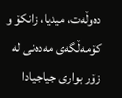دەوڵەت، میدیا، زانکۆ و کۆمەڵگەی مەدەنی لە زۆر بواری جیاجیادا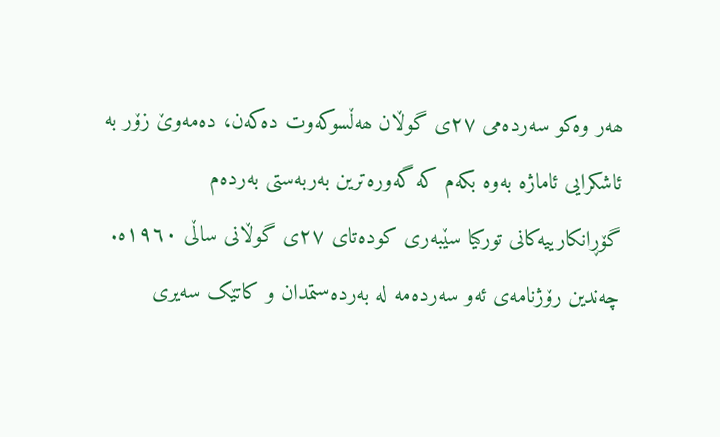ھەر وەکو سەردەمی ٢٧ی گوڵان ھەڵسوکەوت دەکەن، دەمەوێ زۆر بە ئاشکرایی ئاماژە بەوە بکەم کە گەورەترین بەربەستی بەردەم گۆڕانکارییەکانی تورکیا سێبەری کودەتای ٢٧ی گوڵانی ساڵی ١٩٦٠ە. چەندین رۆژنامەی ئەو سەردەمە لە بەردەستمدان و کاتێک سەیری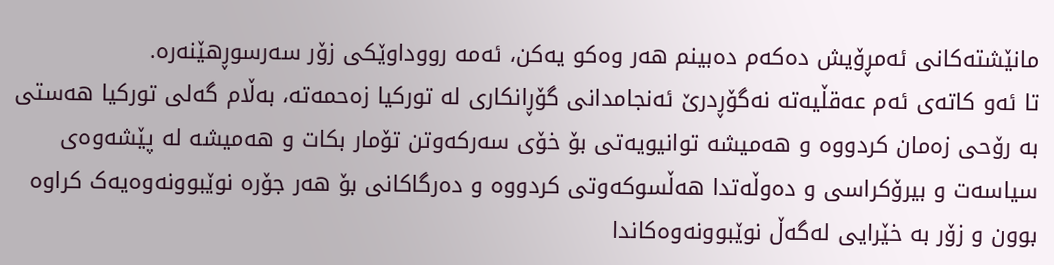مانێشتەکانی ئەمڕۆیش دەکەم دەبینم ھەر وەکو یەکن، ئەمە رووداوێکی زۆر سەرسوڕھێنەرە.
تا ئەو کاتەی ئەم عەقڵیەتە نەگۆڕدرێ ئەنجامدانی گۆڕانکاری لە تورکیا زەحمەتە، بەڵام گەلی تورکیا ھەستی بە رۆحی زەمان کردووە و ھەمیشە توانیویەتی بۆ خۆی سەرکەوتن تۆمار بکات و ھەمیشە لە پێشەوەی سیاسەت و بیرۆکراسی و دەوڵەتدا ھەڵسوکەوتی کردووە و دەرگاکانی بۆ ھەر جۆرە نوێبوونەوەیەک کراوە بوون و زۆر بە خێرایی لەگەڵ نوێبوونەوەکاندا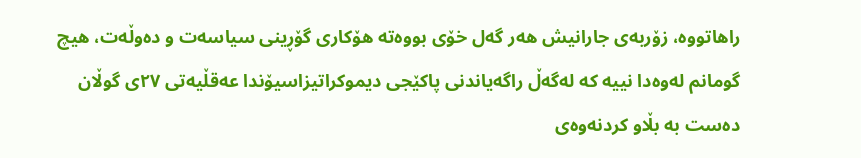راھاتووە، زۆربەی جارانیش ھەر گەل خۆی بووەتە ھۆکاری گۆڕینی سیاسەت و دەوڵەت، ھیچ گومانم لەوەدا نییە کە لەگەڵ راگەیاندنی پاکێجی دیموکراتیزاسیۆندا عەقڵیەتی ٢٧ی گوڵان دەست بە بڵاو کردنەوەی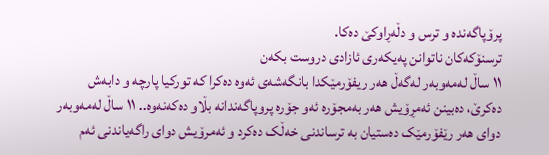پرۆپاگەندە و ترس و دڵەڕاوکێ دەکا.
ترسنۆکەکان ناتوانن پەیکەری ئازادی دروست بکەن
١١ ساڵ لەمەوبەر لەگەڵ ھەر ریفۆرمێکدا بانگەشەی ئەوە دەکرا کە تورکیا پارچە و دابەش دەکرێ، دەبینن ئەمڕۆیش ھەر بەمجۆرە ئەو جۆرە پروپاگەندانە بڵاو دەکەنەوە.. ١١ ساڵ لەمەوبەر دوای ھەر رێفۆرمێک دەستیان بە ترساندنی خەڵک دەکرد و ئەمرۆیش دوای راگەیاندنی ئەم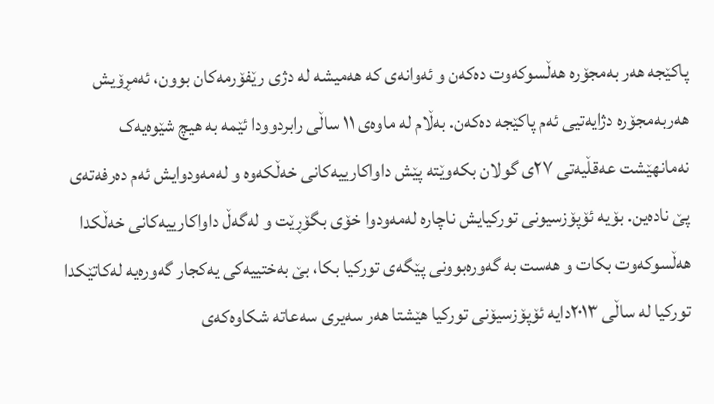پاکێجە ھەر بەمجۆرە ھەڵسوکەوت دەکەن و ئەوانەی کە ھەمیشە لە دژی رێفۆرمەکان بوون، ئەمڕۆیش ھەربەمجۆرە دژایەتیی ئەم پاکێجە دەکەن. بەڵام لە ماوەی ١١ ساڵی رابردوودا ئێمە بە ھیچ شێوەیەک نەمانھێشت عەقڵیەتی ٢٧ی گولان بکەوێتە پێش داواکارییەکانی خەڵکەوە و لەمەودوایش ئەم دەرفەتەی پێ نادەین. بۆیە ئۆپۆزسیونی تورکیایش ناچارە لەمەودوا خۆی بگۆڕێت و لەگەڵ داواکارییەکانی خەڵکدا ھەڵسوکەوت بکات و ھەست بە گەورەبوونی پێگەی تورکیا بکا، بێ بەختییەکی یەکجار گەورەیە لەکاتێکدا تورکیا لە ساڵی ٢٠١٣دایە ئۆپۆزسیۆنی تورکیا ھێشتا ھەر سەیری سەعاتە شکاوەکەی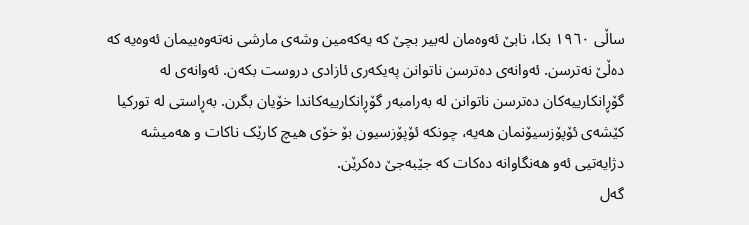ساڵی ١٩٦٠ بکا، نابێ ئەوەمان لەبیر بچێ کە یەکەمین وشەی مارشی نەتەوەییمان ئەوەیە کە دەڵێ نەترسن. ئەوانەی دەترسن ناتوانن پەیکەری ئازادی دروست بکەن. ئەوانەی لە گۆڕانکارییەکان دەترسن ناتوانن لە بەرامبەر گۆڕانکارییەکاندا خۆیان بگرن. بەڕاستی لە تورکیا کێشەی ئۆپۆزسیۆنمان ھەیە، چونکە ئۆپۆزسیون بۆ خۆی ھیچ کارێک ناکات و ھەمیشە دژایەتیی ئەو ھەنگاوانە دەکات کە جێبەجێ دەکرێن.
گەل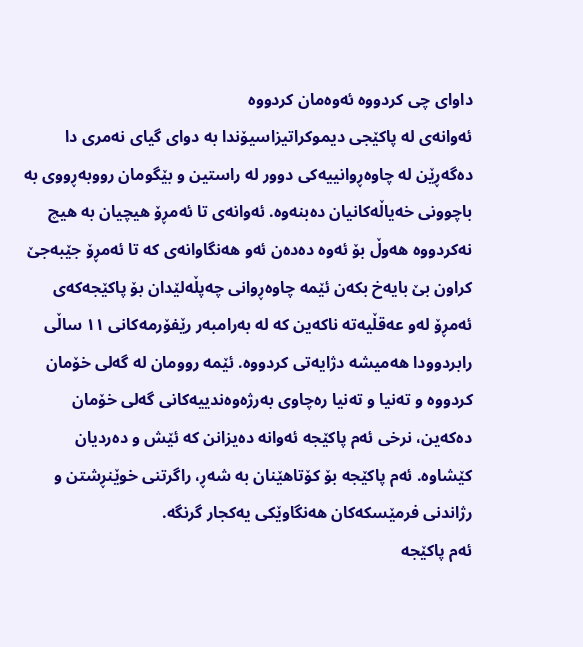داوای چی کردووە ئەوەمان کردووە
ئەوانەی لە پاکێجی دیموکراتیزاسیۆندا بە دوای گیای نەمری دا دەگەڕێن لە چاوەڕوانییەکی دوور لە راستین و بێگومان رووبەڕووی بە باچوونی خەیاڵەکانیان دەبنەوە. ئەوانەی تا ئەمڕۆ ھیچیان بە ھیچ نەکردووە ھەوڵ بۆ ئەوە دەدەن ئەو ھەنگاوانەی کە تا ئەمڕۆ جێبەجێ کراون بێ بایەخ بکەن ئێمە چاوەڕوانی چەپڵەلێدان بۆ پاکێجەکەی ئەمڕۆ لەو عەقڵیەتە ناکەین کە لە بەرامبەر رێفۆرمەکانی ١١ ساڵی رابردوودا ھەمیشە دژایەتی کردووە. ئێمە روومان لە گەلی خۆمان کردووە و تەنیا و تەنیا رەچاوی بەرژەوەندییەکانی گەلی خۆمان دەکەین، نرخی ئەم پاکێجە ئەوانە دەیزانن کە ئێش و دەردیان کێشاوە. ئەم پاکێجە بۆ کۆتاھێنان بە شەڕ، راگرتنی خوێنڕشتن و رژاندنی فرمێسکەکان ھەنگاوێکی یەکجار گرنگە.
ئەم پاکێجە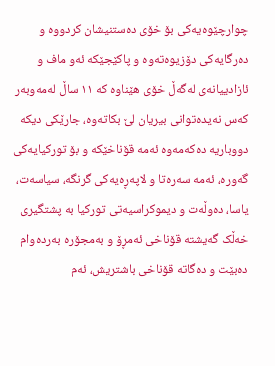چوارچێوەیەکی بۆ خۆی دەستنیشان کردووە و دەرگایەکی دۆزیوەتەوە و پاکێجێکە ئەو ماف و ئازادییانەی لەگەڵ خۆی ھێناوە کە ١١ ساڵ لەمەوبەر کەس نەیدەتوانی بیریان لێ بکاتەوە، جارێکی دیکە دووباریە دەکەمەوە ئەمە قۆناخێکە و بۆ تورکیایەکی گەورە، ئەمە سەرەتا و لاپەڕەیەکی گرنگە، سیاسەت، یاسا، دەوڵەت و دیموکراسیەتی تورکیا بە پشتگیری خەڵک گەیشتە قۆناخی ئەمڕۆ و بەمجۆرە بەردەوام دەبێت و دەگاتە قۆناخی باشتریش، ئەم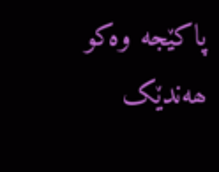پاکێجە وەکو ھەندێک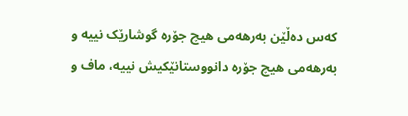کەس دەڵێن بەرھەمی ھیچ جۆرە گوشارێک نییە و بەرھەمی ھیچ جۆرە دانووستانێکیش نییە، ماف و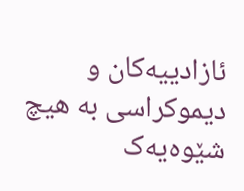ئازادییەکان و دیموکراسی بە ھیچ شێوەیەک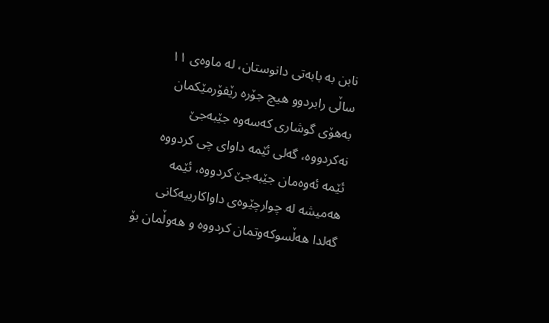نابن بە بابەتی دانوستان، لە ماوەی ١١ ساڵی رابردوو ھیچ جۆرە رێفۆرمێکمان بەھۆی گوشاری کەسەوە جێبەجێ نەکردووە، گەلی ئێمە داوای چی کردووە ئێمە ئەوەمان جێبەجێ کردووە، ئێمە ھەمیشە لە چوارچێوەی داواکارییەکانی گەلدا ھەڵسوکەوتمان کردووە و ھەوڵمان بۆ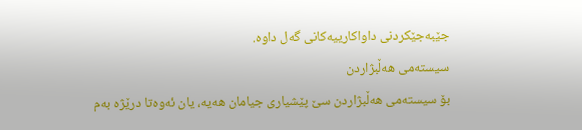جێبەجێکردنی داواکارییەکانی گەل داوە.
سیستەمی ھەڵبژاردن
بۆ سیستەمی ھەڵبژاردن سێ پێشیاری جیامان ھەیە، یان ئەوەتا درێژە بەم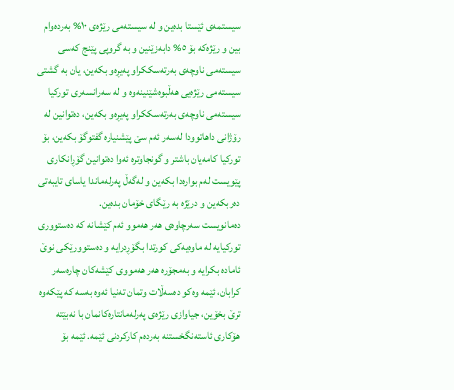سیستمەی ئێستا بدەین و لە سیستەمی رێژەی ١٠% بەردەوام بین و رێژەکە بۆ ٥% دابەزێنین و بە گروپی پێنج کەسی سیستەمی ناوچەی بەرتەسککراو پەیڕەو بکەین، یان بە گشتی سیستەمی رێژەیی ھەڵبوەشێنینەوە و لە سەرانسەری تورکیا سیستەمی ناوچەی بەرتەسککراو پەیڕەو بکەین، دەتوانین لە رۆژانی داھاتوودا لەسەر ئەم سێ پێشنیارە گفتوگۆ بکەین، بۆ تورکیا کامەیان باشتر و گونجاوترە ئەوا دەتوانین گۆڕانکاری پێویست لەم بوارەدا بکەین و لەگەڵ پەرلەماندا یاسای تایبەتی دەربکەین و درێژە بە رێگای خۆمان بدەین.
دەمانویست سەرچاوەی ھەر ھەموو ئەم کێشانە کە دەستووری تورکیایە لە ماوەیەکی کورتدا بگۆڕدرایە و دەستوورێکی نوێ ئامادە بکرایە و بەمجۆرە ھەر ھەمووی کێشەکان چارەسەر کرابان، ئێمە وەکو دەسەڵات وتمان تەنیا ئەوە بەسە کە پێکەوە ترێ بخۆین، جیاوازی رێژەی پەرلەمانتارەکانمان با نەبێتە ھۆکاری ئاستەنگخستنە بەردەم کارکردنی ئێمە. ئێمە بۆ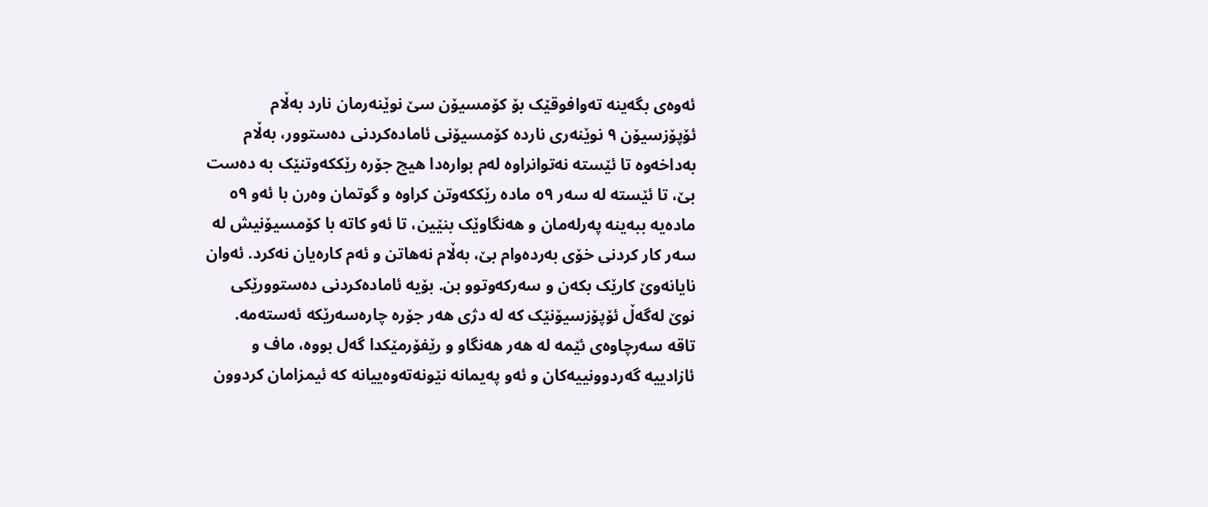ئەوەی بگەینە تەوافوقێک بۆ کۆمسیۆن سێ نوێنەرمان نارد بەڵام ئۆپۆزسیۆن ٩ نوێنەری ناردە کۆمسیۆنی ئامادەکردنی دەستوور، بەڵام بەداخەوە تا ئێستە نەتوانراوە لەم بوارەدا ھیچ جۆرە رێککەوتنێک بە دەست بێ، تا ئێستە لە سەر ٥٩ مادە رێککەوتن کراوە و گوتمان وەرن با ئەو ٥٩ مادەیە ببەینە پەرلەمان و ھەنگاوێک بنێین، تا ئەو کاتە با کۆمسیۆنیش لە سەر کار کردنی خۆی بەردەوام بێ، بەڵام نەھاتن و ئەم کارەیان نەکرد. ئەوان نایانەوێ کارێک بکەن و سەرکەوتوو بن. بۆیە ئامادەکردنی دەستوورێکی نوێ لەگەڵ ئۆپۆزسیۆنێک کە لە دژی ھەر جۆرە چارەسەرێکە ئەستەمە.
تاقە سەرچاوەی ئێمە لە ھەر ھەنگاو و رێفۆرمێکدا گەل بووە، ماف و ئازادییە گەردوونییەکان و ئەو پەیمانە نێونەتەوەییانە کە ئیمزامان کردوون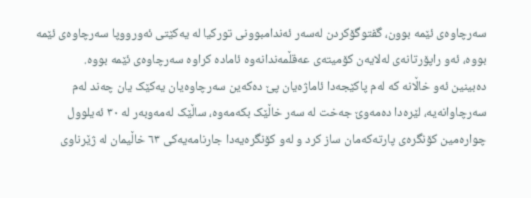سەرچاوەی ئێمە بوون، گفتوگۆکردن لەسەر ئەندامبوونی تورکیا لە یەکێتی ئەورووپا سەرچاوەی ئێمە بووە، ئەو راپۆرتانەی لەلایەن کۆمیتەی عەقڵمەندانەوە ئامادە کراوە سەرچاوەی ئێمە بووە.
دەبینین ئەو خاڵانە کە لەم پاکێجەدا ئاماژەیان پێ دەکەین سەرچاوەیان یەکێک یان چەند لەم سەرچاوانەیە، لێرەدا دەمەوێ جەخت لە سەر خاڵێک بکەمەوە، ساڵێک لەمەوبەر لە ٣٠ ئەیلوول چوارەمین کۆنگرەی پارتەکەمان ساز کرد و لەو کۆنگرەیەدا جارنامەیەکی ٦٣ خاڵیمان لە ژێرناوی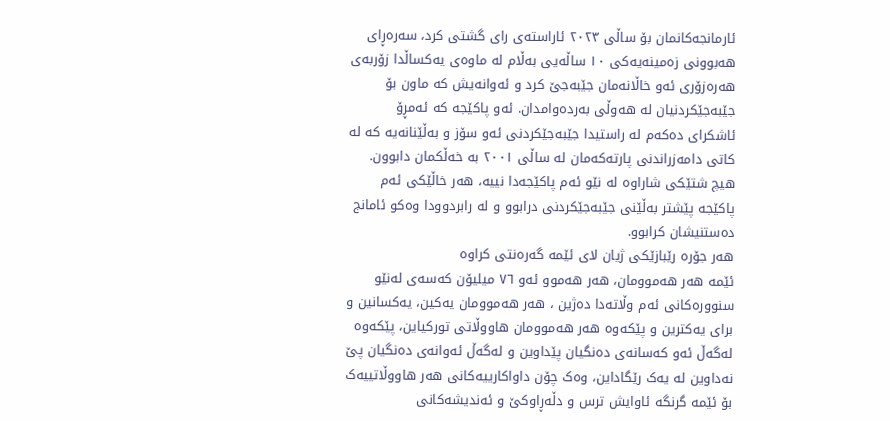ئارمانجەکانمان بۆ ساڵی ٢٠٢٣ ئاراستەی رای گشتی کرد، سەرەڕای ھەبوونی زەمینەیەکی ١٠ ساڵەیی بەڵام لە ماوەی یەکساڵدا زۆربەی ھەرەزۆری ئەو خاڵانەمان جێبەجێ کرد و ئەوانەیش کە ماون بۆ جێبەجێکردنیان لە ھەوڵی بەردەوامدان. ئەو پاکێجە کە ئەمڕۆ ئاشکرای دەکەم لە راستیدا جێبەجێکردنی ئەو سۆز و بەڵێنانەیە کە لە کاتی دامەزراندنی پارتەکەمان لە ساڵی ٢٠٠١ بە خەڵکمان دابوون. ھیچ شتێکی شاراوە لە نێو ئەم پاکێجەدا نییە، ھەر خاڵێکی ئەم پاکێجە پێشتر بەڵێنی جێبەجێکردنی درابوو و لە رابردوودا وەکو ئامانج دەستنیشان کرابوو.
ھەر جۆرە رێبازێکی ژیان لای ئێمە گەرەنتی کراوە
ئێمە ھەر ھەموومان، ھەر ھەموو ئەو ٧٦ میلیۆن کەسەی لەنێو سنوورەکانی ئەم وڵاتەدا دەژین ، ھەر ھەموومان یەکین، یەکسانین و برای یەکترین و پێکەوە ھەر ھەموومان ھاووڵاتی تورکیاین، پێکەوە لەگەڵ ئەو کەسانەی دەنگیان پێداوین و لەگەڵ ئەوانەی دەنگیان پێ نەداوین لە یەک رێگاداین، وەک چۆن داواکارییەکانی ھەر ھاووڵاتییەک بۆ ئێمە گرنگە ئاوایش ترس و دڵەڕاوکێ و ئەندیشەکانی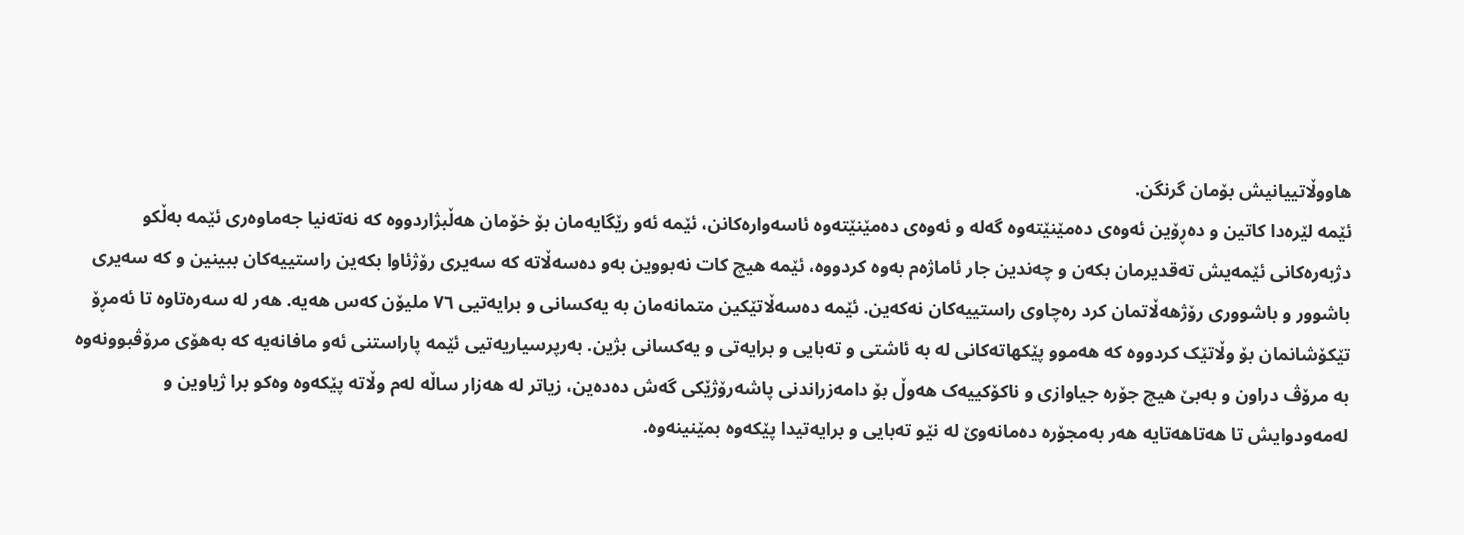ھاووڵاتییانیش بۆمان گرنگن.
ئێمە لێرەدا کاتین و دەڕۆین ئەوەی دەمێنێتەوە گەلە و ئەوەی دەمێنێتەوە ئاسەوارەکانن، ئێمە ئەو رێگایەمان بۆ خۆمان ھەڵبژاردووە کە نەتەنیا جەماوەری ئێمە بەڵکو دژبەرەکانی ئێمەیش تەقدیرمان بکەن و چەندین جار ئاماژەم بەوە کردووە، ئێمە ھیچ کات نەبووین بەو دەسەڵاتە کە سەیری رۆژئاوا بکەین راستییەکان ببینین و کە سەیری باشوور و باشووری رۆژھەڵاتمان کرد رەچاوی راستییەکان نەکەین. ئێمە دەسەڵاتێکین متمانەمان بە یەکسانی و برایەتیی ٧٦ ملیۆن کەس ھەیە. ھەر لە سەرەتاوە تا ئەمڕۆ تێکۆشانمان بۆ وڵاتێک کردووە کە ھەموو پێکھاتەکانی لە بە ئاشتی و تەبایی و برایەتی و یەکسانی بژین. بەرپرسیاریەتیی ئێمە پاراستنی ئەو مافانەیە کە بەھۆی مرۆڤبوونەوە بە مرۆڤ دراون و بەبێ ھیچ جۆرە جیاوازی و ناکۆکییەک ھەوڵ بۆ دامەزراندنی پاشەرۆژێکی گەش دەدەین، زیاتر لە ھەزار ساڵە لەم وڵاتە پێکەوە وەکو برا ژیاوین و لەمەودوایش تا ھەتاھەتایە ھەر بەمجۆرە دەمانەوێ لە نێو تەبایی و برایەتیدا پێکەوە بمێنینەوە.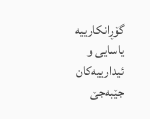گۆڕانکارییە یاسایی و ئیدارییەکان جێبەجێ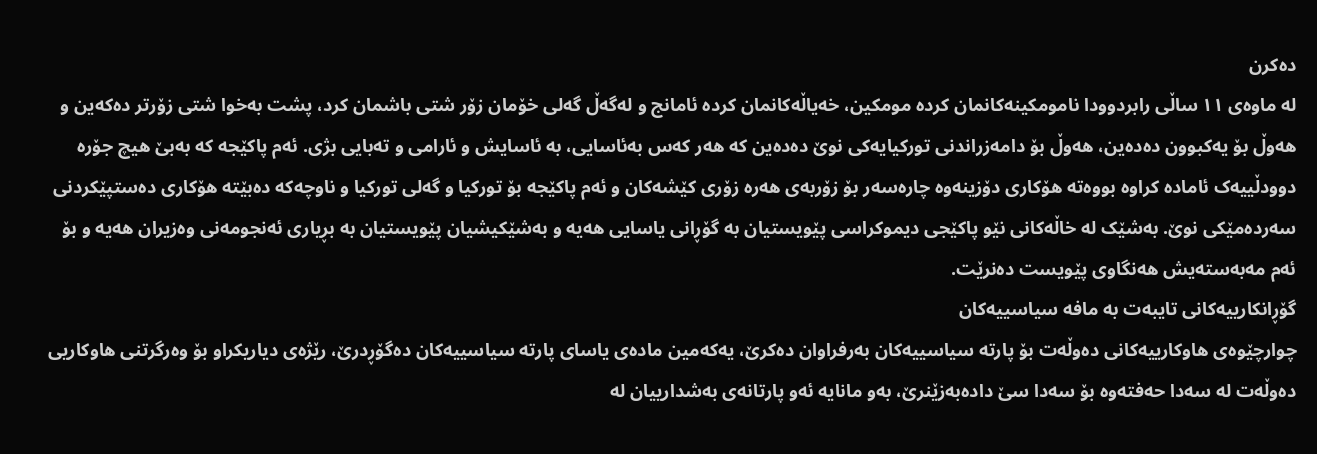دەکرن
لە ماوەی ١١ ساڵی رابردوودا نامومکینەکانمان کردە مومکین، خەیاڵەکانمان کردە ئامانج و لەگەڵ گەلی خۆمان زۆر شتی باشمان کرد، پشت بەخوا شتی زۆرتر دەکەین و ھەوڵ بۆ یەکبوون دەدەین، ھەوڵ بۆ دامەزراندنی تورکیایەکی نوێ دەدەین کە ھەر کەس بەئاسایی، بە ئاسایش و ئارامی و تەبایی بژی. ئەم پاکێجە کە بەبێ ھیچ جۆرە دوودڵییەک ئامادە کراوە بووەتە ھۆکاری دۆزینەوە چارەسەر بۆ زۆربەی ھەرە زۆری کێشەکان و ئەم پاکێجە بۆ تورکیا و گەلی تورکیا و ناوچەکە دەبێتە ھۆکاری دەستپێکردنی سەردەمێکی نوێ. بەشێک لە خاڵەکانی نێو پاکێجی دیموکراسی پێویستیان بە گۆڕانی یاسایی ھەیە و بەشێکیشیان پێویستیان بە بڕیاری ئەنجومەنی وەزیران ھەیە و بۆ ئەم مەبەستەیش ھەنگاوی پێویست دەنرێت.
گۆڕانکارییەکانی تایبەت بە مافە سیاسییەکان
چوارچێوەی ھاوکارییەکانی دەوڵەت بۆ پارتە سیاسییەکان بەرفراوان دەکرێ، یەکەمین مادەی یاسای پارتە سیاسییەکان دەگۆڕدرێ، رێژەی دیاریکراو بۆ وەرگرتنی ھاوکاریی دەوڵەت لە سەدا حەفتەوە بۆ سەدا سێ دادەبەزێنرێ، بەو مانایە ئەو پارتانەی بەشدارییان لە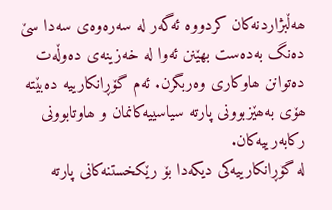ھەڵبژاردنەکان کردووە ئەگەر لە سەرەوەی سەدا سێ دەنگ بەدەست بھێنن ئەوا لە خەزینەی دەوڵەت دەتوانن ھاوکاری وەربگرن. ئەم گۆڕانکارییە دەبێتە ھۆی بەھێزبوونی پارتە سیاسییەکانمان و ھاوتابوونی رکابەرییەکان.
لە گۆڕانکارییەکی دیکەدا بۆ رێکخستنەکانی پارتە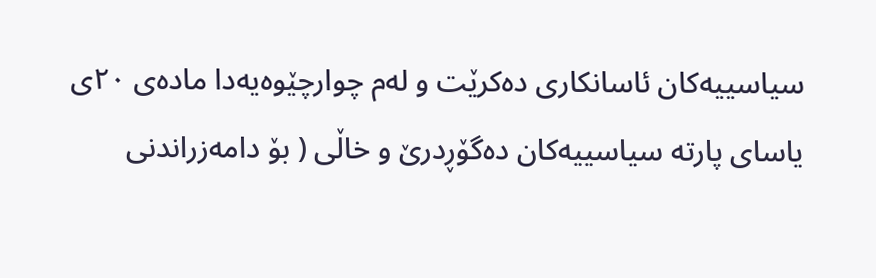سیاسییەکان ئاسانکاری دەکرێت و لەم چوارچێوەیەدا مادەی ٢٠ی یاسای پارتە سیاسییەکان دەگۆڕدرێ و خاڵی ( بۆ دامەزراندنی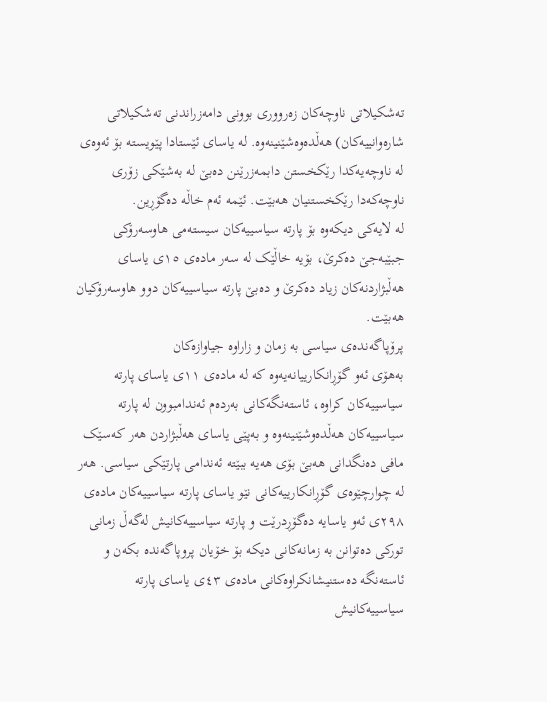تەشکیلاتی ناوچەکان زەرووری بوونی دامەزراندنی تەشکیلاتی شارەوانییەکان) ھەڵدەوەشێنینەوە. لە یاسای ئێستادا پێویستە بۆ ئەوەی لە ناوچەیەکدا رێکخستن دابمەزرێنن دەبێ لە بەشێکی زۆری ناوچەکەدا رێکخستنیان ھەبێت. ئێمە ئەم خاڵە دەگۆڕین.
لە لایەکی دیکەوە بۆ پارتە سیاسییەکان سیستەمی ھاوسەرۆکی جبێبەجێ دەکرێ، بۆیە خاڵێک لە سەر مادەی ١٥ی یاسای ھەڵبژاردنەکان زیاد دەکرێ و دەبێ پارتە سیاسییەکان دوو ھاوسەرۆکیان ھەبێت.
پرۆپاگەندەی سیاسی بە زمان و زاراوە جیاوازەکان
بەھۆی ئەو گۆڕانکارییانەیەوە کە لە مادەی ١١ی یاسای پارتە سیاسییەکان کراوە، ئاستەنگەکانی بەردەم ئەندامبوون لە پارتە سیاسییەکان ھەڵدەوشێنینەوە و بەپێی یاسای ھەڵبژاردن ھەر کەسێک مافی دەنگدانی ھەبێ بۆی ھەیە ببێتە ئەندامی پارتێکی سیاسی. ھەر لە چوارچێوەی گۆڕانکارییەکانی نێو یاسای پارتە سیاسییەکان مادەی ٢٩٨ی ئەو یاسایە دەگۆڕدرێت و پارتە سیاسییەکانیش لەگەڵ زمانی تورکی دەتوانن بە زمانەکانی دیکە بۆ خۆیان پروپاگەندە بکەن و ئاستەنگە دەستنیشانکراوەکانی مادەی ٤٣ی یاسای پارتە سیاسییەکانیش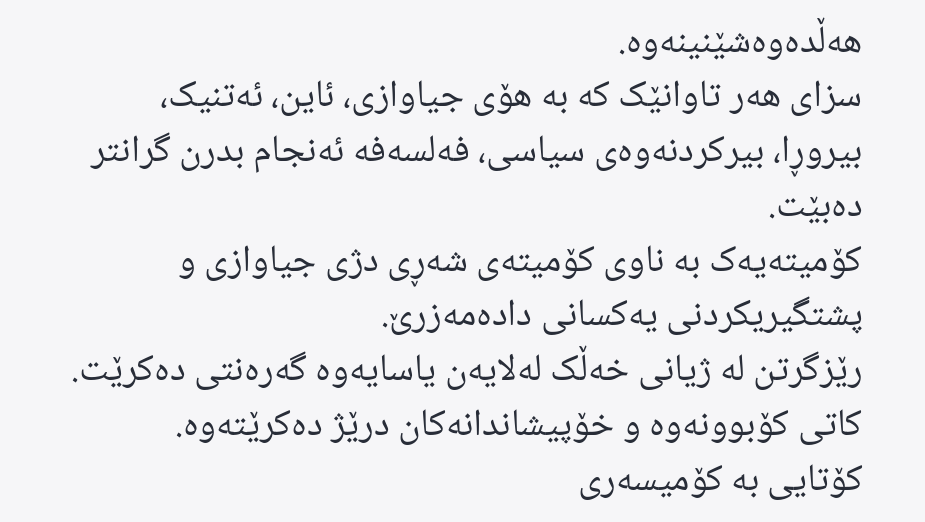ھەڵدەوەشێنینەوە.
سزای ھەر تاوانێک کە بە ھۆی جیاوازی، ئاین، ئەتنیک، بیروڕا، بیرکردنەوەی سیاسی، فەلسەفە ئەنجام بدرن گرانتر دەبێت.
کۆمیتەیەک بە ناوی کۆمیتەی شەڕی دژی جیاوازی و پشتگیریکردنی یەکسانی دادەمەزرێ.
رێزگرتن لە ژیانی خەڵک لەلایەن یاسایەوە گەرەنتی دەکرێت.
کاتی کۆبوونەوە و خۆپیشاندانەکان درێژ دەکرێتەوە.
کۆتایی بە کۆمیسەری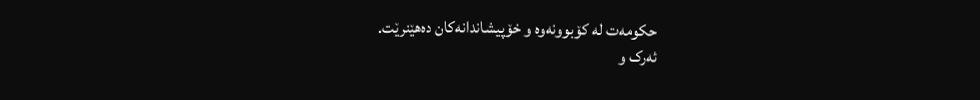حکومەت لە کۆبوونەوە و خۆپیشاندانەکان دەھێنرێت.
ئەرک و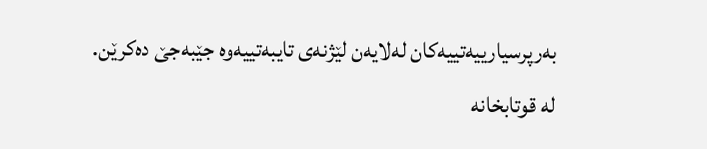بەرپرسیارییەتییەکان لەلایەن لێژنەی تایبەتییەوە جێبەجێ دەکرێن.
لە قوتابخانە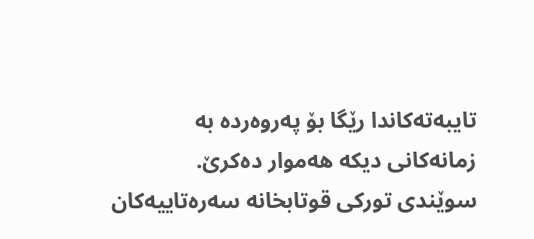تایبەتەکاندا رێگا بۆ پەروەردە بە زمانەکانی دیکە ھەموار دەکرێ.
سوێندی تورکی قوتابخانە سەرەتاییەکان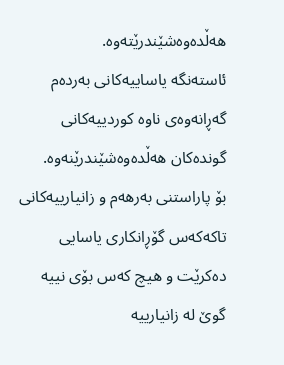ھەڵدەوەشێندرێتەوە.
ئاستەنگە یاساییەکانی بەردەم گەڕانەوەی ناوە کوردییەکانی گوندەکان ھەڵدەوەشێندرێنەوە.
بۆ پاراستنی بەرھەم و زانیارییەکانی تاکەکەس گۆڕانکاری یاسایی دەکرێت و ھیچ کەس بۆی نییە گوێ لە زانیارییە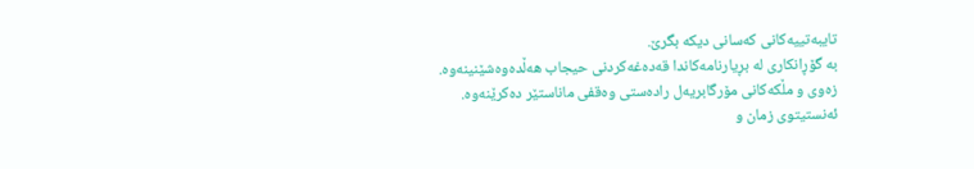تایبەتییەکانی کەسانی دیکە بگرێ.
بە گۆڕانکاری لە بڕیارنامەکاندا قەدەغەکردنی حیجاب ھەڵدەوەشێنینەوە.
زەوی و مڵکەکانی مۆرگابریەل رادەستی وەقفی ماناستێر دەکرێنەوە.
ئەنستیتوی زمان و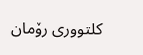کلتووری رۆمان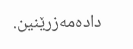دادەمەزرێنین.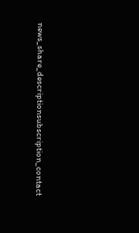news_share_descriptionsubscription_contact